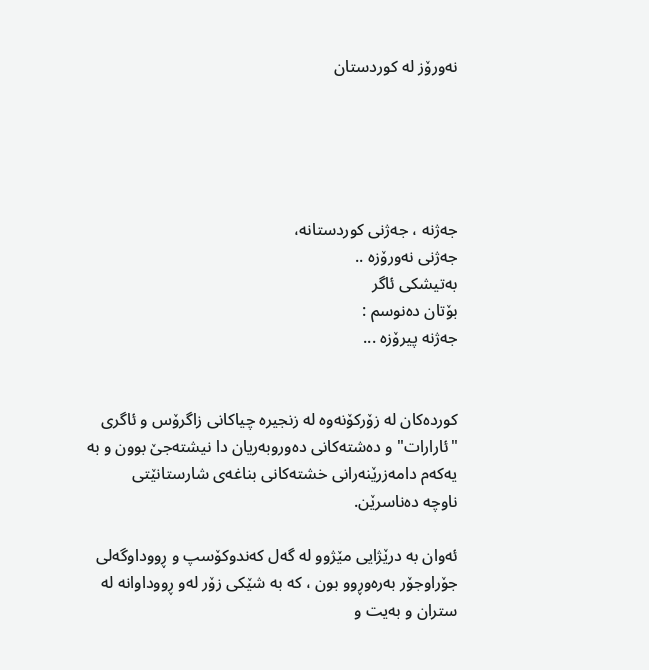نه‌ورۆز له کوردستان‌





جه‌ژنه‌ ، جه‌ژنی كوردستانه‌،
جه‌ژنی نه‌ورۆزه‌ ..
به‌تیشكی ئاگر
بۆتان ده‌نوسم :
جه‌ژنه‌ پیرۆزه‌ ...


كورده‌كان له‌ زۆركۆنه‌وه‌ له‌ زنجیره‌ چیاكانی زاگرۆس و ئاگری "ئارارات" و ده‌شته‌كانی ده‌وروبه‌ریان دا نیشته‌جێ بوون و به‌ یه‌كه‌م دامه‌زرێنه‌رانی خشته‌كانی بناغه‌ی شارستانێتی ناوچه ‌ده‌ناسرێن.

ئه‌وان به‌ درێژایی مێژوو له‌ گه‌ل كه‌ندوكۆسپ و ڕووداوگه‌لی جۆراوجۆر به‌‌ره‌وڕوو بون ، كه‌ به‌ شێكی زۆر له‌و ڕووداوانه‌ له‌ ستران و به‌یت و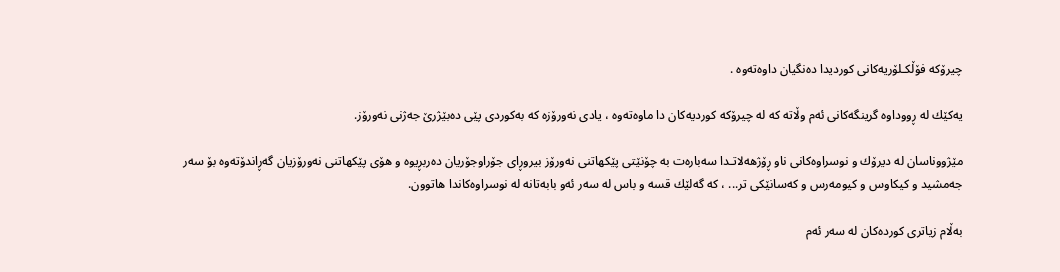چیرۆكه‌ فۆڵكـلۆریه‌‌كانی كوردیدا ده‌نگیان داوه‌ته‌وه‌ .

یه‌كێك له‌ ڕووداوه‌ گرینگه‌كانی ئه‌م وڵاته‌ كه‌ له‌ چیرۆكه‌ كوردیه‌كان دا ماوه‌ته‌وه‌ ، یادی نه‌ورۆزه‌ كه‌ به‌كوردی پێی ده‌بێژرێ جه‌ژنی نه‌ورۆز.

مێژووناسان له‌ دیرۆك و نوسراوه‌كانی ناو ڕۆژهه‌لاتـدا سه‌باره‌‌ت‌ به‌ چۆنێتی پێكهاتنی نه‌ورۆز بیروڕای جۆراوجۆریان ده‌ربڕیوه‌ و هۆی پێكهاتنی نه‌ورۆزیان گه‌ڕاندۆته‌وه‌ بۆ سه‌ر جه‌مشید و كیكاوس و كیومه‌رس و كه‌سانێكی تر... ، كه ‌گه‌لێك قسه‌ و باس‌ له‌ سه‌ر ئه‌و بابه‌تانه‌ له‌ نوسراوه‌كاندا هاتوون.

به‌ڵام زیاتری كورده‌كان له‌ سه‌ر ئه‌م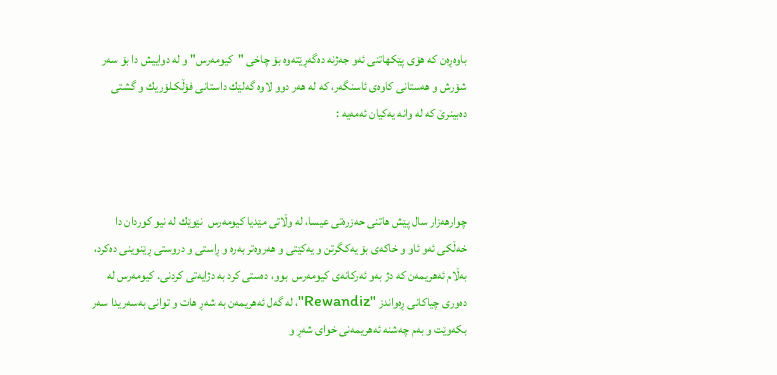باوه‌ڕه‌ن كه‌ هۆی پێكهاتنی ئه‌و جه‌ژنه‌ ده‌گه‌ڕێته‌وه‌ بۆ چاخی "كیومه‌رس" و له‌ دواییش دا بۆ سه‌ر شۆرش و هه‌ستانی كاوه‌ی ئاسنگه‌ر، كه‌ له‌ هه‌ر دوو لاوه‌ گه‌لێك داستانی فۆڵكـلۆریك و گشتی ده‌بینرێ كه‌ له‌ وانه‌ یه‌كیان ئه‌مه‌یه‌ :



چوارهه‌زار سال پێش هاتنی حه‌زره‌تی عیسا، له‌ وڵاتی مێدیا كیومه‌رس  نێوێك له‌ نیو كوردان دا خه‌‌ڵكی ئه‌و ئاو و خاكه‌ی بۆ یه‌كگرتن و یه‌كێتی و هه‌روه‌تر به‌ره‌ و ڕاستی و دروستی ڕێنوینی ده‌كرد، به‌ڵام ئه‌هریمه‌ن که‌ دژ به‌و ئه‌رکانه‌ی كیومه‌رس  بوو، ده‌ستی كرد به‌ دژایه‌تی کردنی. كیومه‌رس له‌ ده‌وری چیاكانی ڕه‌واندز "Rewandiz"، له‌ گه‌ل ئه‌هریمه‌ن به‌ شه‌ڕ هات و توانی به‌سه‌ریدا سه‌ر بكه‌وێت و به‌م چه‌شنه ‌ئه‌هریمه‌نی خوای شه‌ڕ و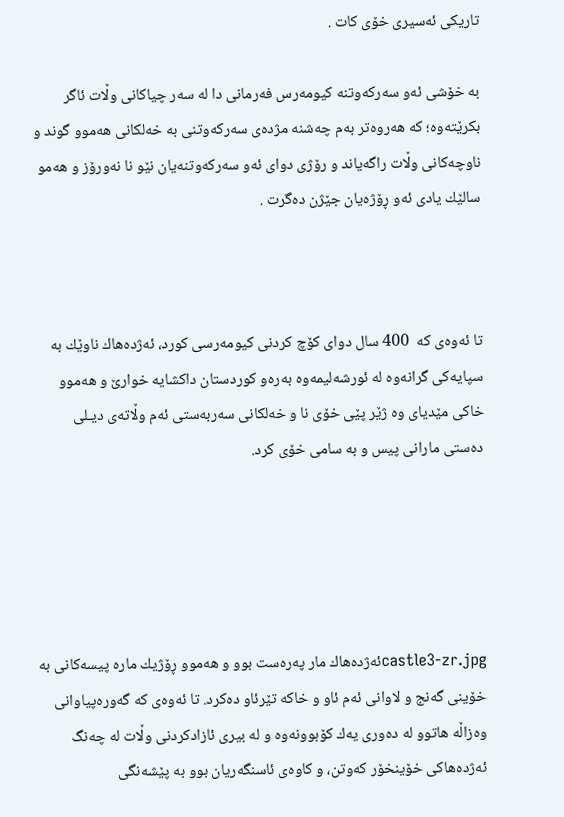تاریكی ئه‌سیری خۆی كات .

به‌ خۆشی ئه‌و سه‌ركه‌وتنه‌ كیومه‌رس فه‌رمانی دا له‌ سه‌ر چیاكانی وڵات ئاگر بكرێته‌وه‌؛ كه‌ هه‌روه‌تر به‌م چه‌شنه‌ مژده‌ی سه‌ركه‌وتنی به‌ خه‌لكانی هه‌موو گوند و ناوچه‌كانی وڵات راگه‌یاند و رۆژی دوای ئه‌و سه‌ركه‌وتنه‌یان نێو نا نه‌ورۆز و هه‌مو سالێك یادی ئه‌و ڕۆژه‌یان جێژن ده‌گرت .



تا ئه‌وه‌ی كه ‌ 400 سال دوای كۆچ كردنی كیومه‌رسی كورد، ئه‌ژده‌هاك ناوێك به‌ سپایه‌كی گرانه‌وه‌ له‌ ئورشه‌لیمه‌وه‌ به‌ره‌و كوردستان داكشایه‌ خوارێ و هه‌موو خاكی مێدیای وه‌ ژێر پێی خۆی نا و خه‌لكانی سه‌ربه‌ستی ئه‌م وڵاته‌ی دیـلی ده‌ستی مارانی پیس و به‌ سامی خۆی كرد.





castle3-zr.jpgئه‌ژده‌هاك مار په‌ره‌ست بوو و هه‌موو ڕۆژیك ماره ‌پیسه‌كانی به‌ خۆینی گه‌نج و لاوانی ئه‌م ئاو و خاكه‌ تێرئاو ده‌كرد. تا ئه‌وه‌ی كه‌ گه‌وره‌پیاوانی وه‌زاڵه‌‌ هاتوو له‌ ده‌وری یه‌ك كۆبوونه‌وه ‌و له‌ بیری ئازادكردنی وڵات له‌ چه‌نگ ئه‌ژده‌هاكی خۆینخۆر كه‌وتن، و كاوه‌ی ئاسنگه‌ریان بوو به‌ پێشه‌نگی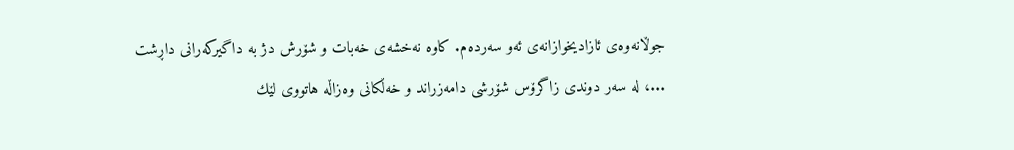جوڵانه‌وه‌ی ئازادیخوازانه‌ی ئه‌و سه‌رده‌‌م. كاوه‌ نه‌خشه‌ی خه‌بات و شۆرش دژ به‌ داگیركه‌رانی داڕشت ...، له‌ سه‌ر دوندی زاگرۆس شۆرشی دامه‌زراند و خه‌ڵکانی وه‌زاڵه‌‌ ‌هاتووی لێك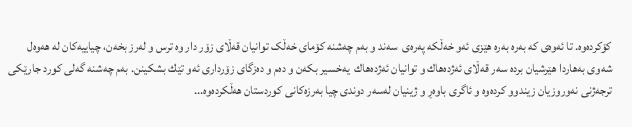كۆكرده‌وه‌‌. تا ئه‌وه‌ی كه‌ به‌ره‌ به‌ره‌ هێزی ئه‌و خه‌ڵكه‌ په‌ره‌ی  سه‌ند و به‌م چه‌شنه‌ كۆمای خه‌ڵک‌ توانیان قه‌ڵای زۆر دار وه‌ ترس و له‌رز بخه‌ن، چیاییه‌كان له‌ هه‌وه‌ل شه‌وی به‌هاردا هێرشیان برده‌ سه‌ر قه‌ڵای ئه‌ژده‌هاك و توانیان ئه‌ژده‌هاك  یه‌خسیر بکه‌‌ن و ده‌م و ده‌زگای زۆرداری ئه‌و تێك بشكینن. به‌م چه‌شنه‌ گه‌لی كورد جارێكی ترجه‌ژنی نه‌وروزیان زیندوو كرده‌وه ‌و ئاگری باوه‌ڕ و ژینیان له‌سه‌ر دوندی چیا به‌رزه‌كانی كوردستان هه‌ڵكرده‌وه‌...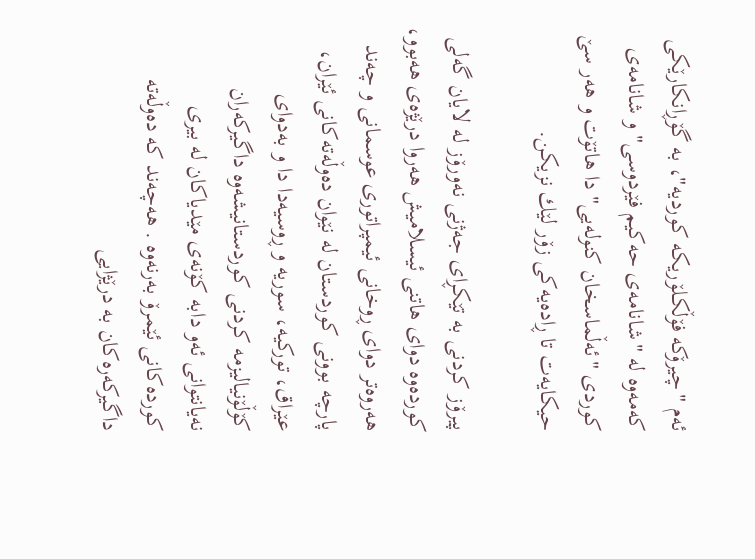ئه‌م "چیرۆكه‌ فۆڵكـلۆریكه ‌كوردیه"، به‌ گۆڕانكارێكی كه‌مه‌وه ‌له‌ "شانامه‌ی حه‌كیم فێردوسی" و شانامه‌ی كوردی "ئه‌ڵماسخان كنوله‌یی" دا هاتۆت و هه‌ر سێ حیكایه‌ت تا ڕاده‌یه‌كی زۆر لێك نزیكن.

پیرۆز كردنی به‌ تێكڕای جه‌ژنی نه‌ورۆز له ‌لایان گه‌لی كورده‌وه‌ دوای هاتنی ئیسلامیش هه‌روا درێژه‌ی هه‌بوو، هه‌روه‌تر دوای ڕوخانی ئیمپراتوری عوسمانی و چه‌ند پارچه‌ بوونی كوردستان له‌ نێوان ده‌وڵه‌ته‌كانی ئێران، عێراق، توركیه‌، سوریه‌ و ڕوسیه‌‌دا دا و به‌دوای كۆڵۆنیالیزمه‌ كردنی كوردستانیشه‌وه‌ داگیركه‌ران نه‌یانتوانی ئه‌و دابه‌‌ كۆنه‌ی مێدیاكان له‌ بیری كورده‌كانی ئێمرۆ به‌رنه‌وه‌ . هه‌چه‌ند كه‌ ده‌وڵه‌ته‌ داگیركه‌ره‌كان به‌ درێژایی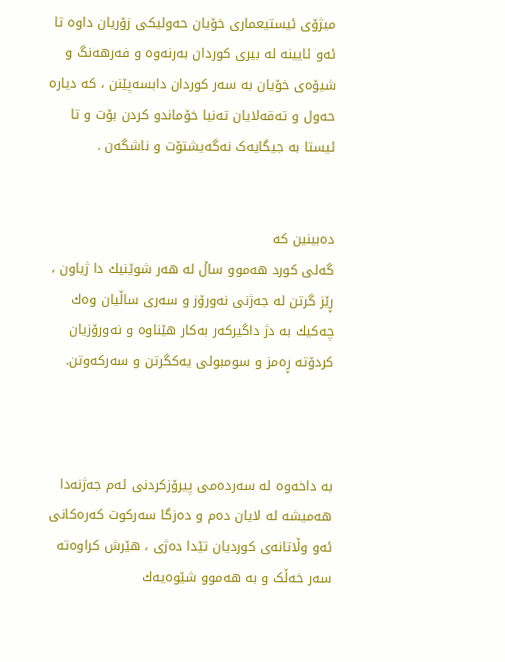میژۆی ئیستیعماری خۆیان حه‌ولیكی زۆریان داوه‌ تا ئه‌و ئایینه‌ له‌ بیری كوردان به‌رنه‌وه‌ و فه‌رهه‌نگ و شیۆه‌ی خۆیان به‌ سه‌ر كوردان دابسه‌پێنن ، كه‌ دیاره‌ حه‌ول و ته‌قه‌لایان ته‌نیا خۆماندو كردن بۆت و تا ئیستا به‌ جیگایه‌ک‌ نه‌گه‌یشتۆ‌ت و ناشگه‌ن .


ده‌بینین كه‌
گه‌لی کورد هه‌موو ساڵ له‌ هه‌ر شوێنیك دا ژیاون ، ڕێز گرتن له‌ جه‌ژنی نه‌ورۆز و سه‌ری ساڵیان وه‌ك چه‌كیك به‌ دژ داگیركه‌ر به‌کار هێناوه‌ و نه‌ورۆزیان کردۆته‌ ڕه‌مز و سومبولی یه‌کگرتن و سه‌رکه‌وتن.



به‌ داخه‌وه‌ له‌ سه‌رده‌می پیرۆزكردنی ئه‌م جه‌ژنه‌دا هه‌میشه‌ له‌ لایان ده‌م و ده‌زگا سه‌ركوت كه‌ره‌كانی ئه‌و وڵاتانه‌ی كوردیان تێدا ده‌ژی ، هێرش كراوه‌ته‌ سه‌ر خه‌ڵک و به‌ هه‌موو شێوه‌یه‌ك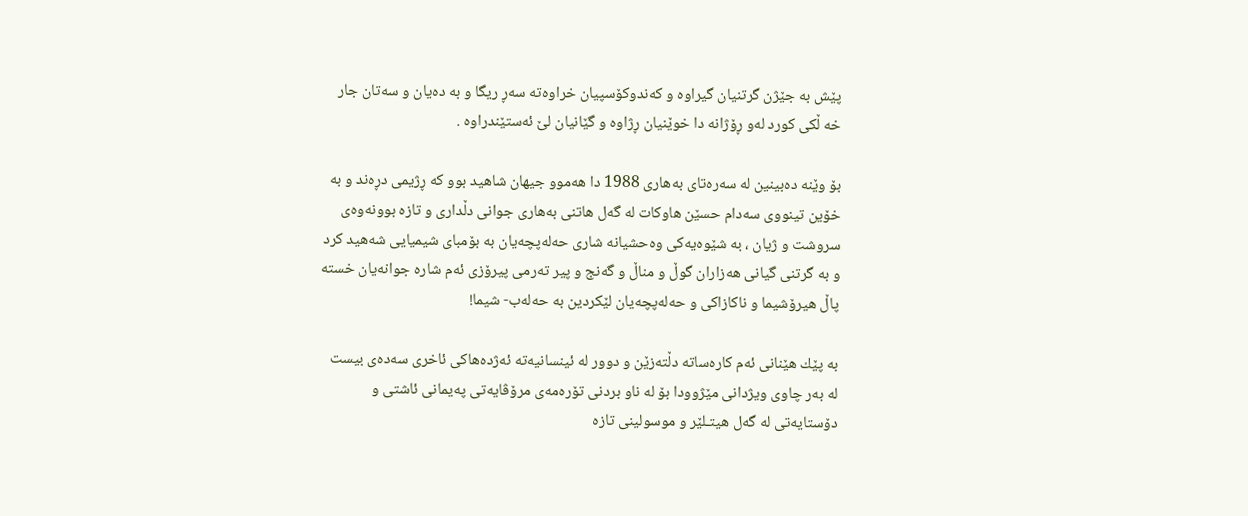پێش به‌ جێژن گرتنیان گیراوه‌ و كه‌ندوكۆسپیان خراوه‌ته‌ سه‌ڕ ریگا و به‌ ده‌یان و سه‌تان جار خه‌ ڵكی كورد له‌و ڕۆژانه‌ دا خوێنیان ڕژاوه‌ و گێانیان لێ ئه‌ستێندراوه‌ .

بۆ وێنه‌ ده‌بینین له‌ سه‌ره‌تای به‌هاری 1988 دا هه‌موو جیهان شاهید بوو كه‌ ڕژیمی دڕه‌ند و به‌ خۆین تینووی سه‌دام حسێن هاوكات له‌ گه‌ل هاتنی به‌هاری جوانی دڵداری و تازه‌ بوونه‌وه‌ی سروشت و ژیان ، به‌ شێوه‌یه‌كی وه‌حشیانه‌ شاری حه‌له‌پچه‌یان به‌ بۆمبای شیمیایی شه‌هید كرد و به‌ گرتنی گیانی هه‌زاران گوڵ و مناڵ و گه‌نج و پیر ته‌رمی پیرۆزی ئه‌م شاره‌ جوانه‌یان خسته‌ پاڵ هیرۆشیما و ناكازاكی و حه‌له‌پچه‌یان لێكردین به‌ حه‌له‌ب- شیما!

به‌ پێك هێنانی ئه‌م كاره‌ساته‌ دڵته‌زێن و دوور له‌ ئینسانیه‌ته‌ ئه‌ژده‌هاكی ئاخری سه‌ده‌ی بیست له ‌به‌ر چاوی ویژدانی مێژوودا بۆ له‌ ناو بردنی تۆره‌مه‌ی مرۆڤایه‌تی په‌یمانی ئاشتی و دۆستایه‌تی له‌ گه‌ل هیتـلێر و موسولینی تازه‌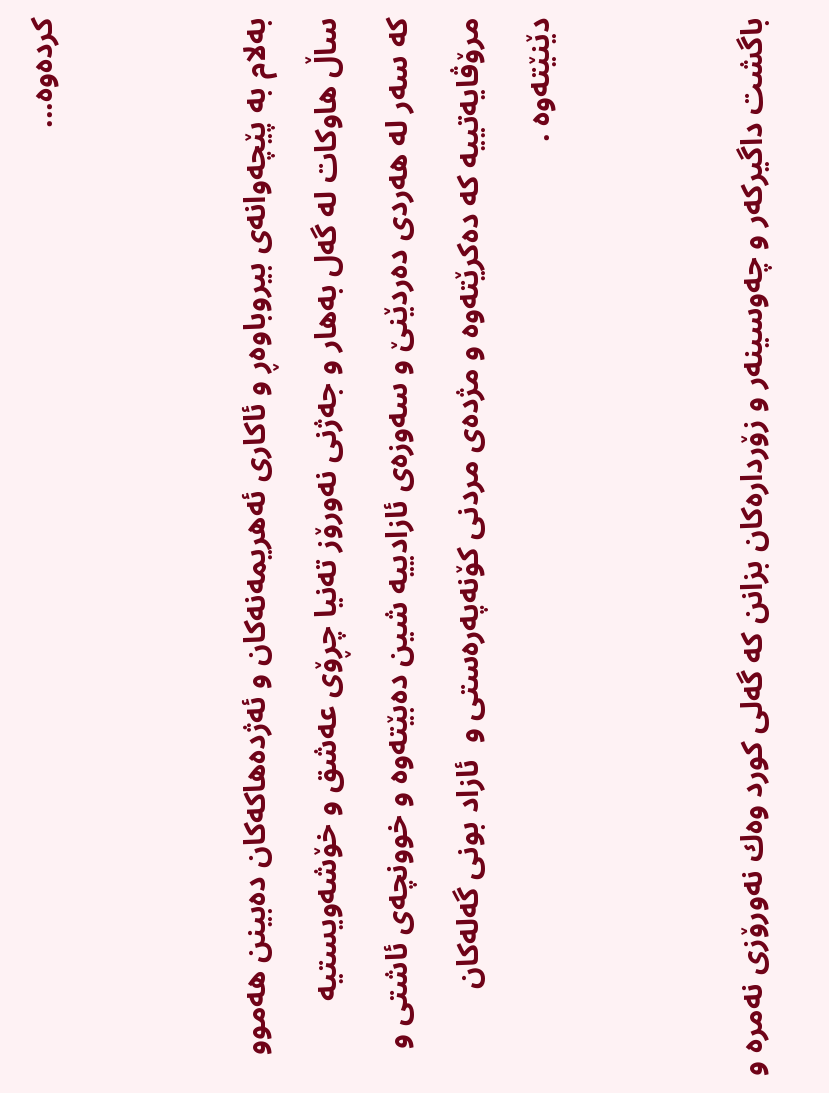كرده‌وه‌...


به‌لام به‌ پێچه‌وانه‌ی بیروباوه‌ڕ و ئاكاری ئه‌هریمه‌نه‌كان و ئه‌ژده‌هاكه‌كان ده‌بینن هه‌موو ساڵ هاوكات له‌ گه‌ل به‌هار و جه‌ژنی نه‌ورۆز ته‌نیا چڕۆی عه‌شق و خۆشه‌ویستیه‌ كه ‌سه‌ر له‌ هه‌ردی ده‌ردێنێ و سه‌وزه‌ی ئازادییه‌ شین ده‌بێته‌وه‌ و خوونچه‌ی ئاشتی و مرۆڤایه‌تییه‌ كه‌ ده‌كرێته‌وه ‌و مژده‌ی مردنی كۆنه‌په‌ره‌ستی و  ئازاد بونی گه‌له‌كان دێنێته‌وه‌ .


باگشت داگیركه‌ر و چه‌وسینه‌ر و زۆرداره‌كان بزانن كه‌ گه‌لی كورد وه‌ك نه‌ورۆزی نه‌مره‌ و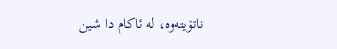ناتۆیته‌وه، له‌ ئاكام دا شین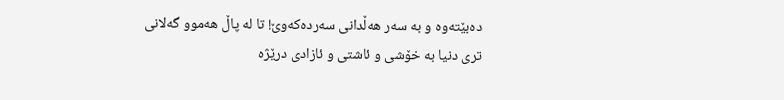ده‌بێته‌وه‌ و به‌ سه‌ر هه‌ڵدانی سه‌رده‌كه‌وێ! تا له‌ پاڵ هه‌موو گه‌لانی تری دنیا به‌ خۆشی و ئاشتی و ئازادی درێژه‌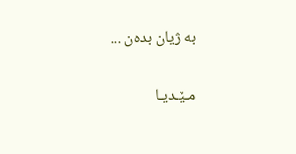به‌ ژیان بده‌ن ...

مـێـدیـا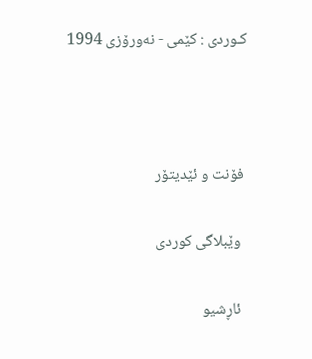کـوردی : کێمی - نه‌ورۆزی 1994



 فۆنت و ئێدیتۆر

  وێبلاگی‌ كوردی

  ئاڕشیو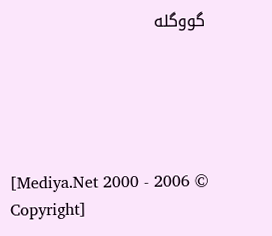گووگله





[Mediya.Net 2000 - 2006 © Copyright]